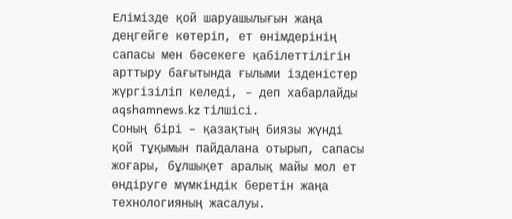Елімізде қой шаруашылығын жаңа деңгейге көтеріп, ет өнімдерінің сапасы мен бәсекеге қабілеттілігін арттыру бағытында ғылыми ізденістер жүргізіліп келеді, – деп хабарлайды aqshamnews.kz тілшісі.
Соның бірі – қазақтың биязы жүнді қой тұқымын пайдалана отырып, сапасы жоғары, бұлшықет аралық майы мол ет өндіруге мүмкіндік беретін жаңа технологияның жасалуы.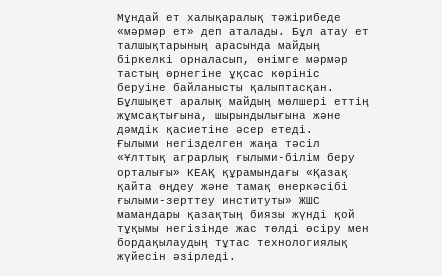Мұндай ет халықаралық тәжірибеде «мәрмәр ет» деп аталады. Бұл атау ет талшықтарының арасында майдың біркелкі орналасып, өнімге мәрмәр тастың өрнегіне ұқсас көрініс беруіне байланысты қалыптасқан. Бұлшықет аралық майдың мөлшері еттің жұмсақтығына, шырындылығына және дәмдік қасиетіне әсер етеді.
Ғылыми негізделген жаңа тәсіл
«Ұлттық аграрлық ғылыми-білім беру орталығы» КЕАҚ құрамындағы «Қазақ қайта өңдеу және тамақ өнеркәсібі ғылыми-зерттеу институты» ЖШС мамандары қазақтың биязы жүнді қой тұқымы негізінде жас төлді өсіру мен бордақылаудың тұтас технологиялық жүйесін әзірледі.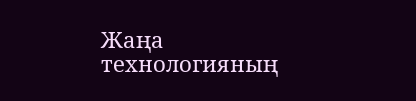Жаңа технологияның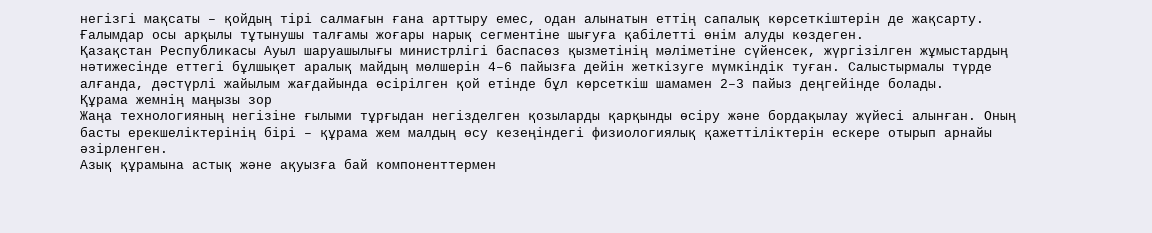негізгі мақсаты – қойдың тірі салмағын ғана арттыру емес, одан алынатын еттің сапалық көрсеткіштерін де жақсарту. Ғалымдар осы арқылы тұтынушы талғамы жоғары нарық сегментіне шығуға қабілетті өнім алуды көздеген.
Қазақстан Республикасы Ауыл шаруашылығы министрлігі баспасөз қызметінің мәліметіне сүйенсек, жүргізілген жұмыстардың нәтижесінде еттегі бұлшықет аралық майдың мөлшерін 4–6 пайызға дейін жеткізуге мүмкіндік туған. Салыстырмалы түрде алғанда, дәстүрлі жайылым жағдайында өсірілген қой етінде бұл көрсеткіш шамамен 2–3 пайыз деңгейінде болады.
Құрама жемнің маңызы зор
Жаңа технологияның негізіне ғылыми тұрғыдан негізделген қозыларды қарқынды өсіру және бордақылау жүйесі алынған. Оның басты ерекшеліктерінің бірі – құрама жем малдың өсу кезеңіндегі физиологиялық қажеттіліктерін ескере отырып арнайы әзірленген.
Азық құрамына астық және ақуызға бай компоненттермен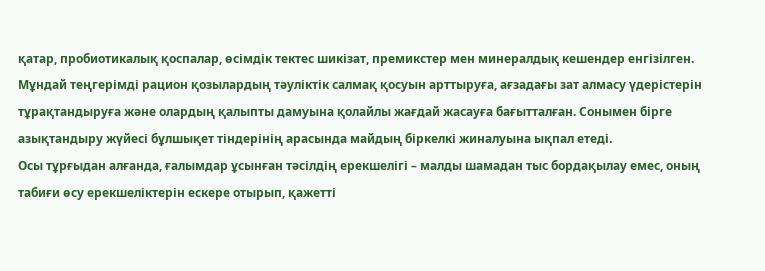қатар, пробиотикалық қоспалар, өсімдік тектес шикізат, премикстер мен минералдық кешендер енгізілген.
Мұндай теңгерімді рацион қозылардың тәуліктік салмақ қосуын арттыруға, ағзадағы зат алмасу үдерістерін тұрақтандыруға және олардың қалыпты дамуына қолайлы жағдай жасауға бағытталған. Сонымен бірге азықтандыру жүйесі бұлшықет тіндерінің арасында майдың біркелкі жиналуына ықпал етеді.
Осы тұрғыдан алғанда, ғалымдар ұсынған тәсілдің ерекшелігі – малды шамадан тыс бордақылау емес, оның табиғи өсу ерекшеліктерін ескере отырып, қажетті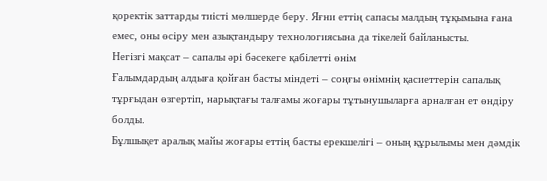қоректік заттарды тиісті мөлшерде беру. Яғни еттің сапасы малдың тұқымына ғана емес, оны өсіру мен азықтандыру технологиясына да тікелей байланысты.
Негізгі мақсат – сапалы әрі бәсекеге қабілетті өнім
Ғалымдардың алдыға қойған басты міндеті – соңғы өнімнің қасиеттерін сапалық тұрғыдан өзгертіп, нарықтағы талғамы жоғары тұтынушыларға арналған ет өндіру болды.
Бұлшықет аралық майы жоғары еттің басты ерекшелігі – оның құрылымы мен дәмдік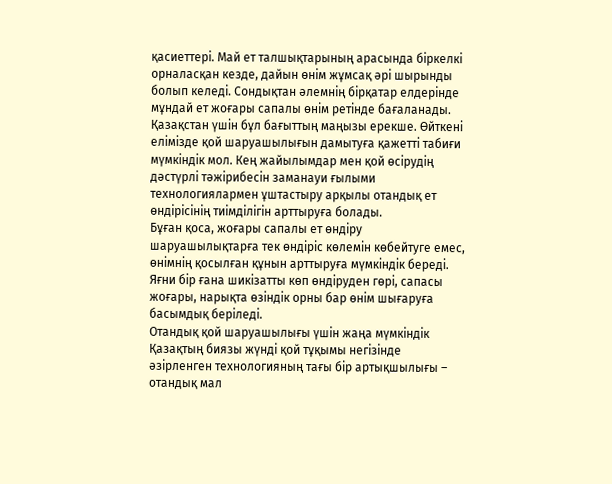қасиеттері. Май ет талшықтарының арасында біркелкі орналасқан кезде, дайын өнім жұмсақ әрі шырынды болып келеді. Сондықтан әлемнің бірқатар елдерінде мұндай ет жоғары сапалы өнім ретінде бағаланады.
Қазақстан үшін бұл бағыттың маңызы ерекше. Өйткені елімізде қой шаруашылығын дамытуға қажетті табиғи мүмкіндік мол. Кең жайылымдар мен қой өсірудің дәстүрлі тәжірибесін заманауи ғылыми технологиялармен ұштастыру арқылы отандық ет өндірісінің тиімділігін арттыруға болады.
Бұған қоса, жоғары сапалы ет өндіру шаруашылықтарға тек өндіріс көлемін көбейтуге емес, өнімнің қосылған құнын арттыруға мүмкіндік береді. Яғни бір ғана шикізатты көп өндіруден гөрі, сапасы жоғары, нарықта өзіндік орны бар өнім шығаруға басымдық беріледі.
Отандық қой шаруашылығы үшін жаңа мүмкіндік
Қазақтың биязы жүнді қой тұқымы негізінде әзірленген технологияның тағы бір артықшылығы – отандық мал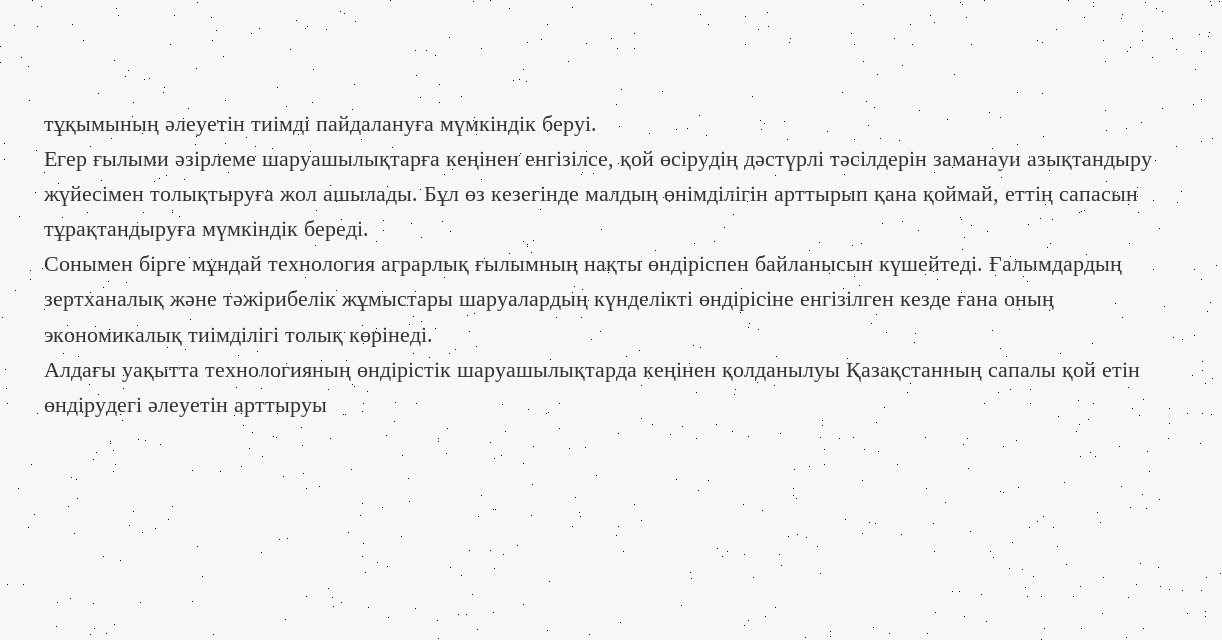тұқымының әлеуетін тиімді пайдалануға мүмкіндік беруі.
Егер ғылыми әзірлеме шаруашылықтарға кеңінен енгізілсе, қой өсірудің дәстүрлі тәсілдерін заманауи азықтандыру жүйесімен толықтыруға жол ашылады. Бұл өз кезегінде малдың өнімділігін арттырып қана қоймай, еттің сапасын тұрақтандыруға мүмкіндік береді.
Сонымен бірге мұндай технология аграрлық ғылымның нақты өндіріспен байланысын күшейтеді. Ғалымдардың зертханалық және тәжірибелік жұмыстары шаруалардың күнделікті өндірісіне енгізілген кезде ғана оның экономикалық тиімділігі толық көрінеді.
Алдағы уақытта технологияның өндірістік шаруашылықтарда кеңінен қолданылуы Қазақстанның сапалы қой етін өндірудегі әлеуетін арттыруы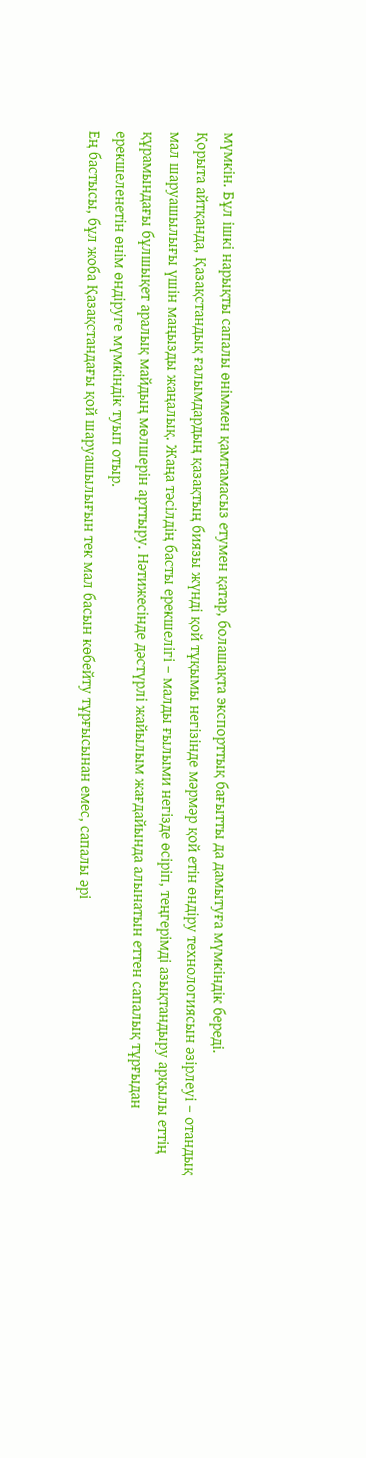мүмкін. Бұл ішкі нарықты сапалы өніммен қамтамасыз етумен қатар, болашақта экспорттық бағытты да дамытуға мүмкіндік береді.
Қорыта айтқанда, Қазақстандық ғалымдардың қазақтың биязы жүнді қой тұқымы негізінде мәрмәр қой етін өндіру технологиясын әзірлеуі – отандық мал шаруашылығы үшін маңызды жаңалық. Жаңа тәсілдің басты ерекшелігі – малды ғылыми негізде өсіріп, теңгерімді азықтандыру арқылы еттің құрамындағы бұлшықет аралық майдың мөлшерін арттыру. Нәтижесінде дәстүрлі жайылым жағдайында алынатын еттен сапалық тұрғыдан ерекшеленетін өнім өндіруге мүмкіндік туып отыр.
Ең бастысы, бұл жоба Қазақстандағы қой шаруашылығын тек мал басын көбейту тұрғысынан емес, сапалы әрі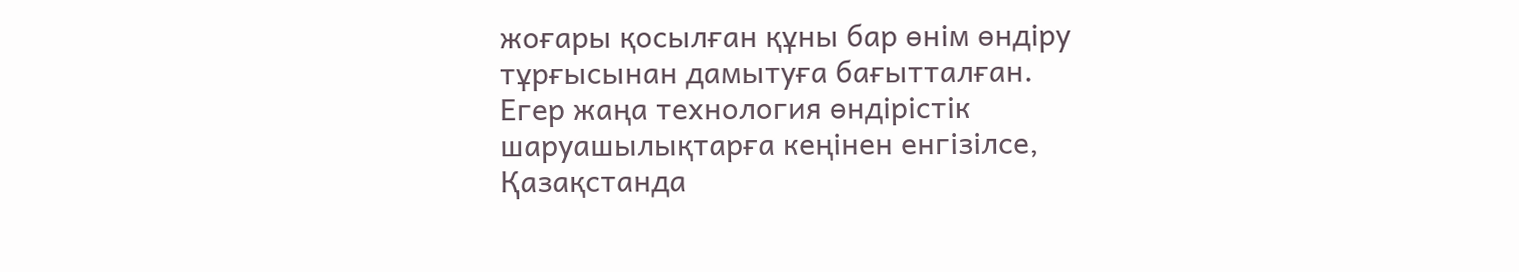жоғары қосылған құны бар өнім өндіру тұрғысынан дамытуға бағытталған.
Егер жаңа технология өндірістік шаруашылықтарға кеңінен енгізілсе, Қазақстанда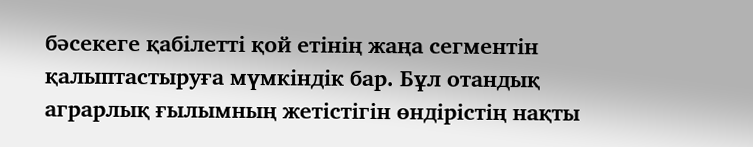бәсекеге қабілетті қой етінің жаңа сегментін қалыптастыруға мүмкіндік бар. Бұл отандық аграрлық ғылымның жетістігін өндірістің нақты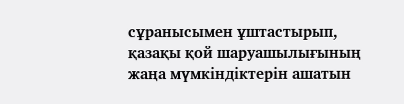сұранысымен ұштастырып, қазақы қой шаруашылығының жаңа мүмкіндіктерін ашатын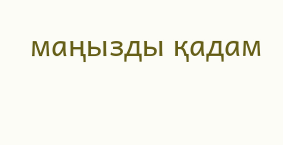маңызды қадам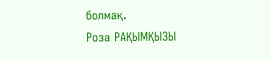болмақ.
Роза РАҚЫМҚЫЗЫ